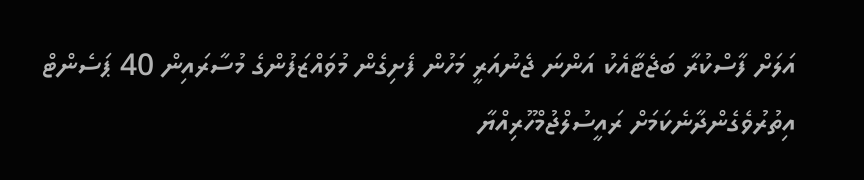އަލަށް ފާސްކުރާ ބަޖެޓާއެކު އަންނަ ޖެނުއަރީ މަހުން ފެށިގެން މުވައްޒަފުންގެ މުސާރައިން 40 ޕަސެންޓް އިތުރުވެގެންދާނެކަމަށް ރައީސުލްޖުމްހޫރިއްޔާ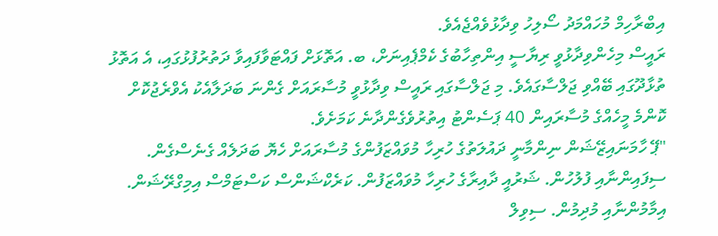އިބްރާހިމް މުހައްމަދު ސޯލިހު ވިދާޅުވެއްޖެއެވެ.
ރައީސް މިހެންވިދާޅުވީ ރިޔާސީ އިންތިހާބުގެ ކެމްޕެއިނަށް، ބ. އަތޮޅަށް ފައްޓަވާފައިވާ ދަތުރުފުޅުގައި، އެ އަތޮޅު ތުޅާދޫގައި ބޭއްވި ޖަލްސާގައެވެ. މި ޖަލްސާގައި ރައީސް ވިދާޅުވީ މުސާރައަށް ގެންނަ ބަދަލާއެކު އެވްރެޖުކޮށް ކޮންމެ މީހެއްގެ މުސާރައިން 40 ޕަސެންޓު އިތުރުވެގެންދާނެ ކަމަށެވެ.
"ޕޭ ހާމަނައިޒޭޝަން ނިންމާނީ ދައުލަތުގެ ހުރިހާ މުވައްޒަފުންގެ މުސާރައަށް ހެޔޮ ބަދަލެއް ގެނެސްގެން. ސިފައިންނާއި ފުލުހުން. ޝަރުއީ ދާއިރާގެ ހުރިހާ މުވައްޒަފުން. ކަރެކްޝަންސް ކަސްޓަމްސް އިމިގްރޭޝަން. އިމާމުންނާއި މުދިމުން. ސިވިލް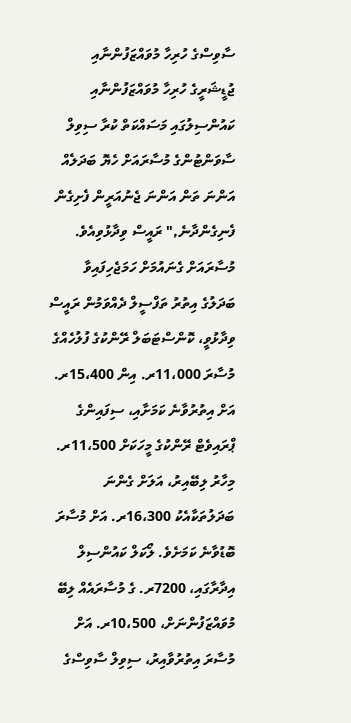ސާވިސްގެ ހުރިހާ މުވައްޒަފުންނާއި ޖުޑީޝަރީގެ ހުރިހާ މުވައްޒަފުންނާއި ކައުންސިލުގައި މަސައްކަތް ކުރާ ސިވިލް ސާވަންޓުންގެ މުސާރައަށް ހެޔޮ ބަދަލެއް އަންނަ ތަން އަންނަ ޖެނުއަރީން ފެށިގެން ފެނިގެންދާނެ," ރައީސް ވިދާޅުވިއެވެ.
މުސާރައަށް ގެނައުމަށް ހަމަޖެހިފައިވާ ބަދަލުގެ އިތުރު ތަފްސީލް ދެއްވަމުން ރައީސް ވިދާޅުވީ، ކޮންސްޓަބަލް ރޭންކުގެ ފުލުހެއްގެ މުސާރަ 11،000ރ. އިން 15،400ރ. އަށް އިތުރުވާނެ ކަމަށާއި، ސިފައިންގެ ޕްރައިވެޓް ރޭންކުގެ މީހަކަށް 11،500ރ. މިހާރު ލިބޭއިރު، އަލަށް ގެންނަ ބަދަލުތަކާއެކު 16،300ރ. އަށް މުސާރަ ބޮޑުވާނެ ކަމަށެވެ. ލޯކަލް ކައުންސިލް އިދާރާގައި، 7200ރ. ގެ މުސާރައެއް ލިބޭ މުވައްޒަފުންނަށް، 10،500ރ. އަށް މުސާރަ އިތުރުވާއިރު، ސިވިލް ސާވިސްގެ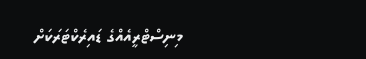މިނިސްޓްރީއެއްގެ ޑައިރެކްޓަރަކަށް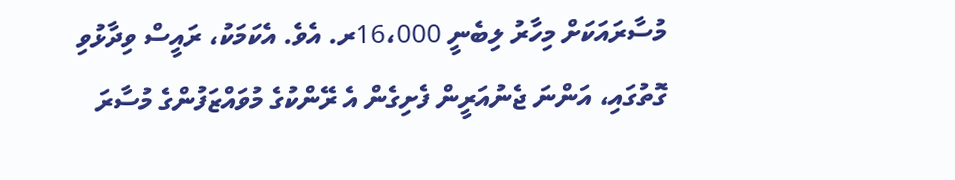މުސާރައަކަށް މިހާރު ލިބެނީ 16،000ރ. އެވެ. އެކަމަކު، ރައީސް ވިދާޅުވި ގޮތުގައި، އަންނަ ޖެނުއަރީން ފެށިގެން އެ ރޭންކުގެ މުވައްޒަފުންގެ މުސާރަ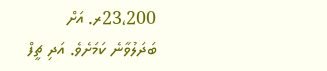23،200ރ. އަށް ބަދަލުވާނެ ކަމަށެވެ. އަދި ޗީފް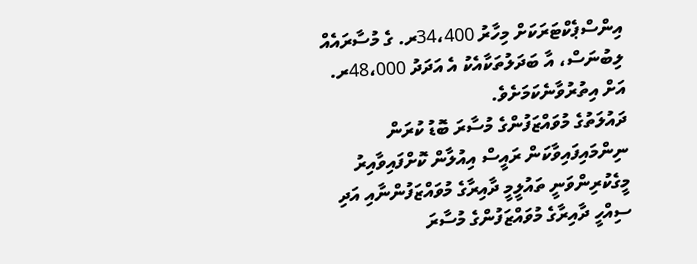އިންސްޕެކްޓަރަކަށް މިހާރު 34،400ރ. ގެ މުސާރައެއް ލިބުނަސް، އާ ބަދަލުތަކާއެކު އެ އަދަދު 48،000ރ. އަށް އިތުރުވާނެކަމަށެވެ.
ދައުލަތުގެ މުވައްޒަފުންގެ މުސާރަ ބޮޑު ކުރަން ނިންމައިފައިވާކަން ރައީސް އިއުލާން ކޮށްފައިވާއިރު މީގެކުރިންވަނީ ތައުލީމީ ދާއިރާގެ މުވައްޒަފުންނާއި އަދި ސިއްހީ ދާއިރާގެ މުވައްޒަފުންގެ މުސާރަ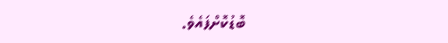ބޮޑުކޮށްފައެވެ.